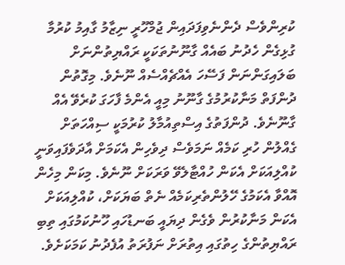ކުރިންވެސް ދެންނެވިފަދައިން ޖުމްހޫރީ ނިޒާމު ގާއިމު ކުރުމާ ގުޅިގެން ހެދުނު ބައެއް ގާނޫނުތަކަކީ ރައްޔިތުންނަށް ބަލައިގަންނަން ފަސޭހަ އެއްޗެއްސެއް ނޫނެވެ. މިގޮތުން ދުންފަތް މަނާކުރުމުގެ ގާނޫނު މިއީ އެންމެ ފާހަގަ ކުރެވޭ އެއް ގާނޫނެވެ. ދުންފަތުގެ އިސްތިއުމާލު ކުރުމަކީ ސިއްހަތަށް ގެއްލުން ހުރި ކަމެއް ނަމަވެސް ދިވެހިން އެކަމަށް އާދަވެފައިވަނީ ކުއްލިއަކަށް އެކަން ހުއްޓާލެވޭ ވަރަކަށް ނޫނެވެ. މިކަން މިހެން އޮއްވާ އެކަމުގެ ހޭލުންތެރިކަމެއް ނެތް ބަޔަކަށް، ކުއްލިއަކަށް އެކަން މަނާކުރުން ވެގެން ދިޔައީ ބަނޑުހައި ހޫނުކަމުގައި ތިބި ރައްޔިތުންގެ ހިތުގައި އިތުރަށް ނަފުރަތު އުފެދުނު ކަމަކަށެވެ.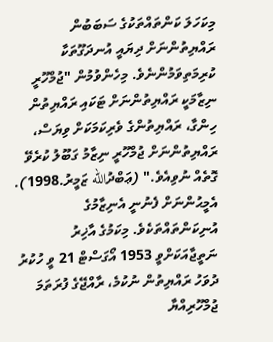މިކަހަލަ ކަންތައްތަކުގެ ސަބަބުން ރައްޔިތުންނަށް ދިޔައީ އުނދަގޫތަކާ ކުރިމަތިވަމުންނެވެ. މިހެންވުމުން "ޖުމްހޫރީ ނިޒާމަކީ ރައްޔިތުންނަށް ޓަކައި ރައްޔިތުން ހިންގާ، ރައްޔިތުންގެ ވެރިކަމަކަށް ވިޔަސް، ރައްޔިތުންނަށް ޖުމްހޫރީ ނިޒާމު ގަބޫލު ކުރެވޭ ގޮތެއް ނުވިއެވެ." (ޢަބްދުالله ޒަމީރު.1998). އެމީޙުންނަށް ފެނުނީ އެނިޒާމުގެ އުނިކަންތައްތަކެވެ. މިކަމުގެ އާޚިރު ނަތީޖާއަކަށްވީ 1953 އޯގަސްޓް 21 ވީ ހުކުރު ދުވަހު ރައްޔިތުން ނުކުމެ، ރާއްޖޭގެ ފުރަތަމަ ޖުމްހޫރިއްޔާ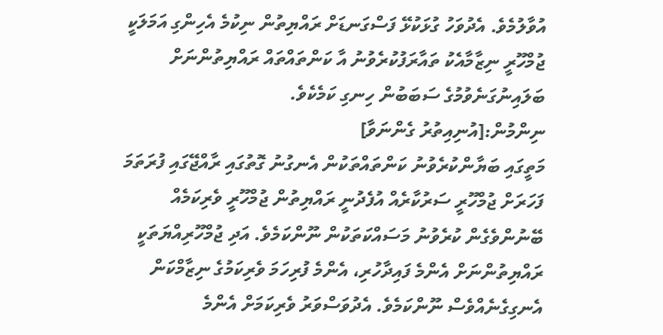އުވާލުމެވެ. އެދުވަހު ގުޅަކުޅޭ ފަސްގަނޑަށް ރައްޔިތުން ނިކުމެ އެހިންގި އަމަލަކީ ޖުމްހޫރީ ނިޒާމާއެކު ތައާރަފުކުރެވުނު އާ ކަންތައްތައް ރައްޔިތުންނަށް ބަލައިނުގަނެވުމުގެ ސަބަބުން ހިނގި ކަމެކެވެ.
ނިންމުން:[އުނިއިތުރު ގެންނަވާ]
މަތީގައި ބަޔާންކުރެވުނު ކަންތައްތަކުން އެނގުނު ގޮތުގައި ރާއްޖޭގައި ފުރަތަމަ ފަހަރަށް ޖުމްހޫރީ ސަރުކާރެއް އުފެދުނީ ރައްޔިތުން ޖުމްހޫރީ ވެރިކަމެއް ބޭނުންވެގެން ކުރެވުނު މަސައްކަތަކުން ނޫންކަމެވެ. އަދި ޖުމްހޫރިއްޔަތަކީ ރައްޔިތުންނަށް އެންމެ ފައިދާހުރި، އެންމެ ފުރިހަމަ ވެރިކަމުގެ ނިޒާމްކަން އެނގިގެނެއްވެސް ނޫންކަމެވެ. އެދުވަސްވަރު ވެރިކަމަށް އެންމެ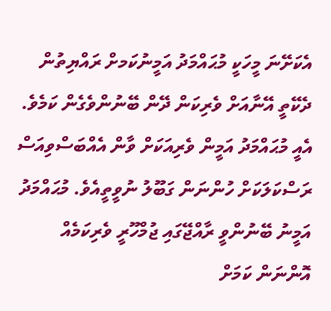އެކަށޭނަ މީހަކީ މުޙައްމަދު އަމީނުކަމށް ރައްޔިތުން ދެކޭތީ އޭނާއަށް ވެރިކަން ދޭން ބޭނުންވެގެން ކަމެވެ. އެއީ މުޙައްމަދު އަމީން ވެރިއަކަށް ވާން އެއްބަސްވިއަސް ރަސްކަލަކަށް ހުންނަން ގަބޫލު ނުވީތީއެވެ. މުޙައްމަދު އަމީނު ބޭނުންވީ ރާއްޖޭގައި ޖުމްހޫރީ ވެރިކަމެއް އޮންނަން ކަމަށް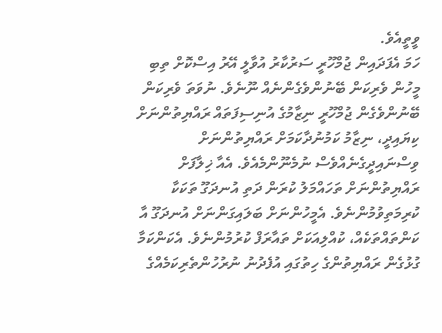ވީތީއެވެ.
ހަމަ އެފަދައިން ޖުމްހޫރީ ސަރުކާރު އުވާލީ އޭރު އިސްކޮށް ތިބި މީހުން ވެރިކަން ބޭނުންވެގެންނެއް ނޫނެވެ. ނުވަތަ ވެރިކަން ބޭނުންވެގެން ޖުމްހޫރީ ނިޒާމުގެ އުނިސިފަތައް ރައްޔިތުންނަށް ކިޔައިދީ، ނިޒާމު ކަމުނުދާކަމަށް ރައްޔިތުންނަށް ވިސްނައިދީގެނެއްވެސް ނުމެނޫންމެއެވެ. އެއާ ޚިލާފަށް ރައްޔިތުންނަށް ތަހައްމަލު ކުރަން ދަތި އުނދަގޫ ތަކަކާ ކުރިމަތިވުމުންނެވެ. އެމީހުންނަށް ބަލައިގަންނަށް އުނދަގޫ އާ ކަންތައްތަކެއް، ކުއްލިއަކަށް ތައާރަފް ކުރުމުންނެވެ. އެކަންކަމާ ގުޅުގެން ރައްޔިތުންގެ ހިތުގައި އުފެދުނު ނުރުހުންތެރިކަމެއްގެ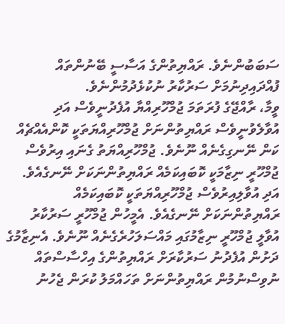ސަބަބުންނެވެ. ރައްޔިތުންގެ އަސާސީ ބޭނުންތައް ފުއްދައިދިނުމަށް ސަރުކާރު ނުކުޅެދުމުންނެވެ.
ވީމާ، ރާއްޖޭގެ ފުރަތަމަ ޖުމްހޫރިއްޔާ އުފެދުނީވެސް އަދި އުވާލެވުނީވެސް ރައްޔިތުންނަށް ޖުމްހޫރިއްޔަތަކީ ކޮންއެއްޗެއް ކަން ނޭނގިގެނެއް ނޫނެވެ. ޖުމްހޫރިއްޔަތު ގެނައި އިރުވެސް ޖުމްހޫރީ ނިޒާމަކީ ކޮބައިކަމެއް ރައްޔިތުންނަކަށް ނޭނގެއެވެ. އަދި އުވާލިއިރުވެސް ޖުމްހޫރިއްޔަތަކީ ކޮބައިކަމެއް ރައްޔިތުންނަކަށް ނޭނގެއެވެ. އެމީހުން ޖުމްހޫރީ ސަރުކާރު އުވާލީ ޖުމްހޫރީ ނިޒާމުގައި މައްސަލަހުރެގެނެއް ނޫނެވެ. އެނިޒާމުގެ ދަށުން އުފެދުނު ސަރުކާރަށް ރައްޔިތުންގެ އިހްސާސްތައް ނުވިސްނުމުން ރައްޔިތުންނަށް ތަހައްމަލު ކުރަން ޖެހުނު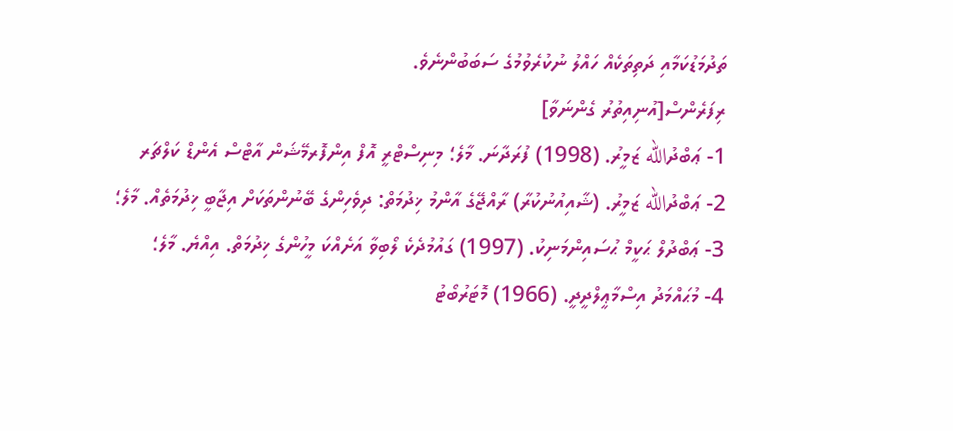ތަދުމަޑުކަމާއި ދަތިތަކެއް ހައްލު ނުކުރެވުމުގެ ސަބަބުންނެވެ.
ރިފަރެންސް[އުނިއިތުރު ގެންނަވާ]
1- ޢަބްދުالله ޒަމީރު. (1998) ފުރަދާނަ. މާލެ؛ މިނިސްޓްރީ އޮފް އިންފޮރމޭޝަން އާޓްސް އެންޑް ކަލްޗަރ
2- ޢަބްދުالله ޒަމީރު. (ޝާއިއުނުކުރާ) ރާއްޖޭގެ އާންމު ޚިދުމަތް: ދިވެހިންގެ ބޭނުންތަކަށް އިޖާބީ ޚިދުމަތެއް. މާލެ؛
3- ޢަބްދުލް ޙަކީމް ޙުސައިންމަނިކު. (1997) ގައުމުދެކެ ލޯބިވާ އަށެއްކަ މީހުންގެ ޚިދުމަތް. އިއްޔެ. މާލެ؛
4- މުޙައްމަދު އިސްމާޢީލްދީދީ. (1966) މޮޓަރުބޯޓު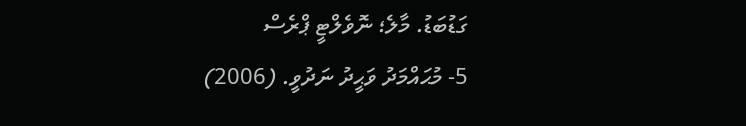ގަޑުބަޑު. މާލެ؛ ނޮވެލްޓީ ޕްރެސް
5- މުޙައްމަދު ވަޙީދު ނަދުވީ. (2006)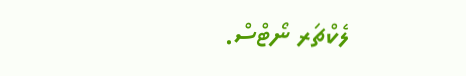ލެކްޗަރ ނޯޓްސް.